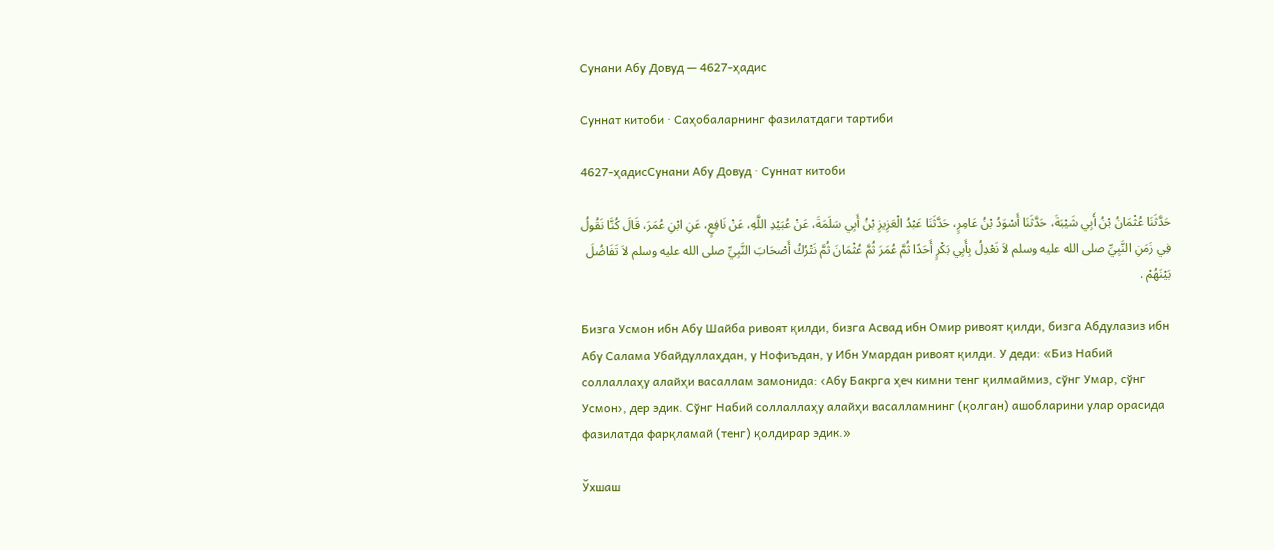Сунани Абу Довуд — 4627-ҳадис

Суннат китоби · Саҳобаларнинг фазилатдаги тартиби

4627-ҳадисСунани Абу Довуд · Суннат китоби

حَدَّثَنَا عُثْمَانُ بْنُ أَبِي شَيْبَةَ، حَدَّثَنَا أَسْوَدُ بْنُ عَامِرٍ، حَدَّثَنَا عَبْدُ الْعَزِيزِ بْنُ أَبِي سَلَمَةَ، عَنْ عُبَيْدِ اللَّهِ، عَنْ نَافِعٍ، عَنِ ابْنِ عُمَرَ، قَالَ كُنَّا نَقُولُ فِي زَمَنِ النَّبِيِّ صلى الله عليه وسلم لاَ نَعْدِلُ بِأَبِي بَكْرٍ أَحَدًا ثُمَّ عُمَرَ ثُمَّ عُثْمَانَ ثُمَّ نَتْرُكُ أَصْحَابَ النَّبِيِّ صلى الله عليه وسلم لاَ تَفَاضُلَ بَيْنَهُمْ .

Бизга Усмон ибн Абу Шайба ривоят қилди, бизга Асвад ибн Омир ривоят қилди, бизга Абдулазиз ибн Абу Салама Убайдуллаҳдан, у Нофиъдан, у Ибн Умардан ривоят қилди. У деди: «Биз Набий соллаллаҳу алайҳи васаллам замонида: ‹Абу Бакрга ҳеч кимни тенг қилмаймиз, сўнг Умар, сўнг Усмон›, дер эдик. Сўнг Набий соллаллаҳу алайҳи васалламнинг (қолган) ашобларини улар орасида фазилатда фарқламай (тенг) қолдирар эдик.»

Ўхшаш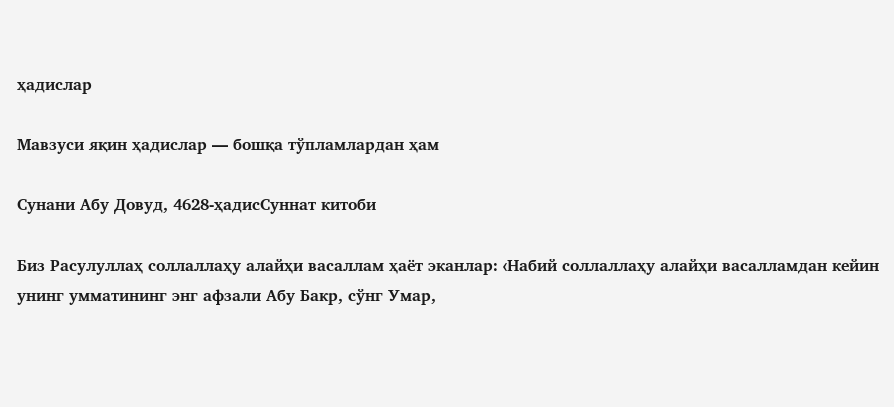ҳадислар

Мавзуси яқин ҳадислар — бошқа тўпламлардан ҳам

Сунани Абу Довуд, 4628-ҳадисСуннат китоби

Биз Расулуллаҳ соллаллаҳу алайҳи васаллам ҳаёт эканлар: ‹Набий соллаллаҳу алайҳи васалламдан кейин унинг умматининг энг афзали Абу Бакр, сўнг Умар,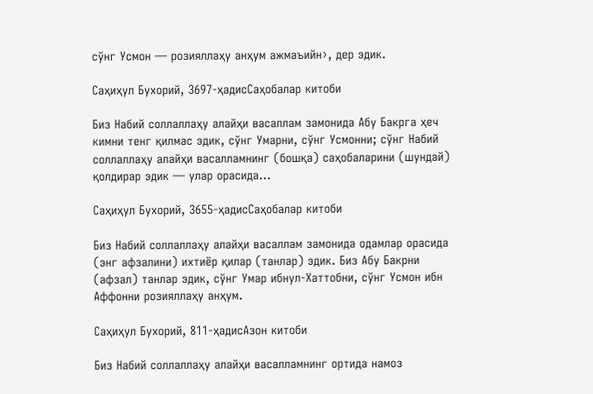сўнг Усмон — розияллаҳу анҳум ажмаъийн›, дер эдик.

Саҳиҳул Бухорий, 3697-ҳадисСаҳобалар китоби

Биз Набий соллаллаҳу алайҳи васаллам замонида Абу Бакрга ҳеч кимни тенг қилмас эдик, сўнг Умарни, сўнг Усмонни; сўнг Набий соллаллаҳу алайҳи васалламнинг (бошқа) саҳобаларини (шундай) қолдирар эдик — улар орасида…

Саҳиҳул Бухорий, 3655-ҳадисСаҳобалар китоби

Биз Набий соллаллаҳу алайҳи васаллам замонида одамлар орасида (энг афзалини) ихтиёр қилар (танлар) эдик. Биз Абу Бакрни (афзал) танлар эдик, сўнг Умар ибнул-Хаттобни, сўнг Усмон ибн Аффонни розияллаҳу анҳум.

Саҳиҳул Бухорий, 811-ҳадисАзон китоби

Биз Набий соллаллаҳу алайҳи васалламнинг ортида намоз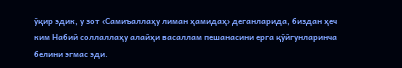ўқир эдик, у зот ‹Самиъаллаҳу лиман ҳамидаҳ› деганларида, биздан ҳеч ким Набий соллаллаҳу алайҳи васаллам пешанасини ерга қўйгунларинча белини эгмас эди.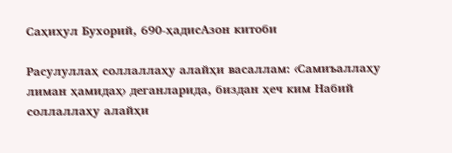Саҳиҳул Бухорий, 690-ҳадисАзон китоби

Расулуллаҳ соллаллаҳу алайҳи васаллам: ‹Самиъаллаҳу лиман ҳамидаҳ› деганларида, биздан ҳеч ким Набий соллаллаҳу алайҳи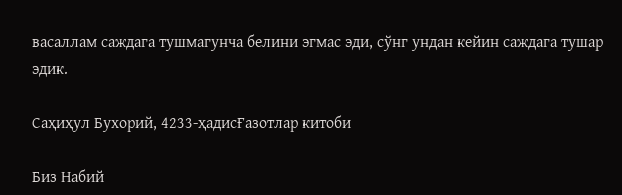васаллам саждага тушмагунча белини эгмас эди, сўнг ундан кейин саждага тушар эдик.

Саҳиҳул Бухорий, 4233-ҳадисҒазотлар китоби

Биз Набий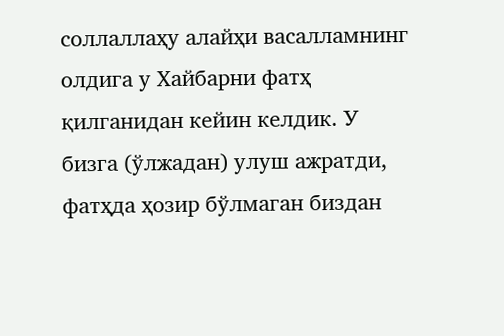соллаллаҳу алайҳи васалламнинг олдига у Хайбарни фатҳ қилганидан кейин келдик. У бизга (ўлжадан) улуш ажратди, фатҳда ҳозир бўлмаган биздан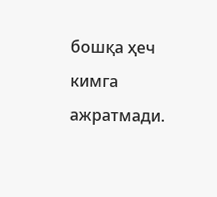бошқа ҳеч кимга ажратмади.